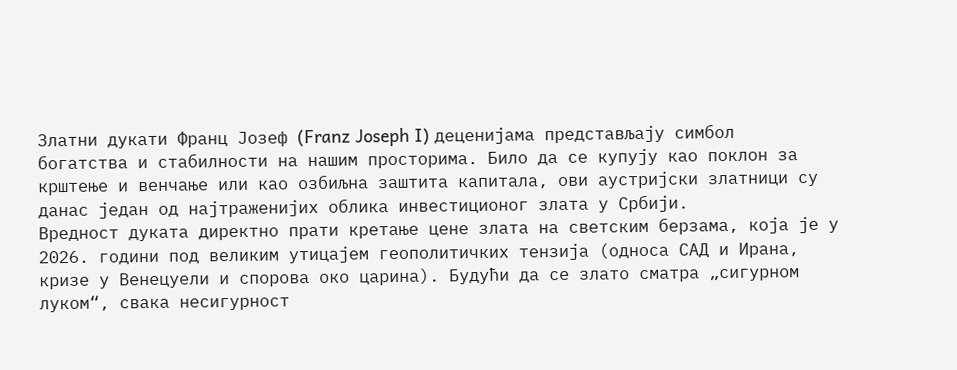Златни дукати Франц Јозеф (Franz Joseph I) деценијама представљају симбол богатства и стабилности на нашим просторима. Било да се купују као поклон за крштење и венчање или као озбиљна заштита капитала, ови аустријски златници су данас један од најтраженијих облика инвестиционог злата у Србији.
Вредност дуката директно прати кретање цене злата на светским берзама, која је у 2026. години под великим утицајем геополитичких тензија (односа САД и Ирана, кризе у Венецуели и спорова око царина). Будући да се злато сматра „сигурном луком“, свака несигурност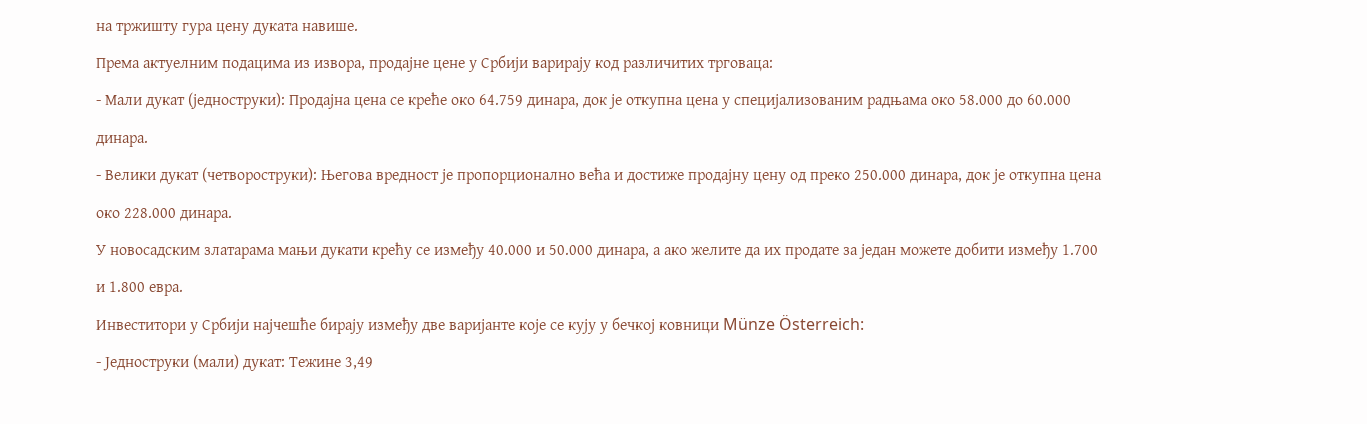на тржишту гура цену дуката навише.
Према актуелним подацима из извора, продајне цене у Србији варирају код различитих трговаца:
- Мали дукат (једноструки): Продајна цена се креће око 64.759 динара, док је откупна цена у специјализованим радњама око 58.000 до 60.000 динара.
- Велики дукат (четвороструки): Његова вредност је пропорционално већа и достиже продајну цену од преко 250.000 динара, док је откупна цена око 228.000 динара.
У новосадским златарама мањи дукати крећу се између 40.000 и 50.000 динара, а ако желите да их продате за један можете добити између 1.700 и 1.800 евра.
Инвеститори у Србији најчешће бирају између две варијанте које се кују у бечкој ковници Münze Österreich:
- Једноструки (мали) дукат: Тежине 3,49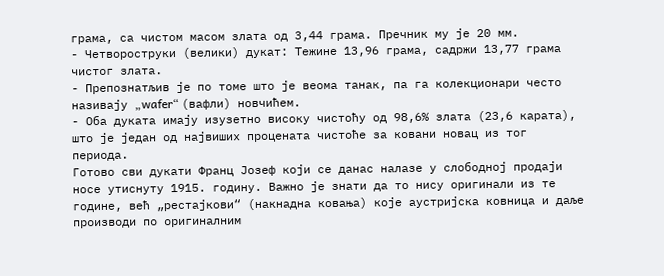грама, са чистом масом злата од 3,44 грама. Пречник му је 20 мм.
- Четвороструки (велики) дукат: Тежине 13,96 грама, садржи 13,77 грама чистог злата.
- Препознатљив је по томе што је веома танак, па га колекционари често називају „wafer“ (вафли) новчићем.
- Оба дуката имају изузетно високу чистоћу од 98,6% злата (23,6 карата), што је један од највиших процената чистоће за ковани новац из тог периода.
Готово сви дукати Франц Јозеф који се данас налазе у слободној продаји носе утиснуту 1915. годину. Важно је знати да то нису оригинали из те године, већ „рестајкови“ (накнадна ковања) које аустријска ковница и даље производи по оригиналним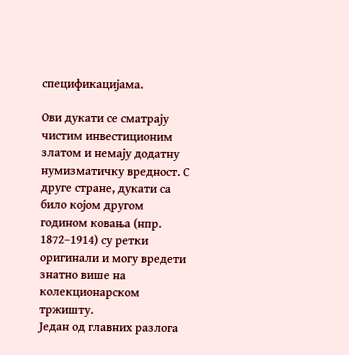спецификацијама.

Ови дукати се сматрају чистим инвестиционим златом и немају додатну нумизматичку вредност. С друге стране, дукати са било којом другом годином ковања (нпр. 1872–1914) су ретки оригинали и могу вредети знатно више на колекционарском тржишту.
Један од главних разлога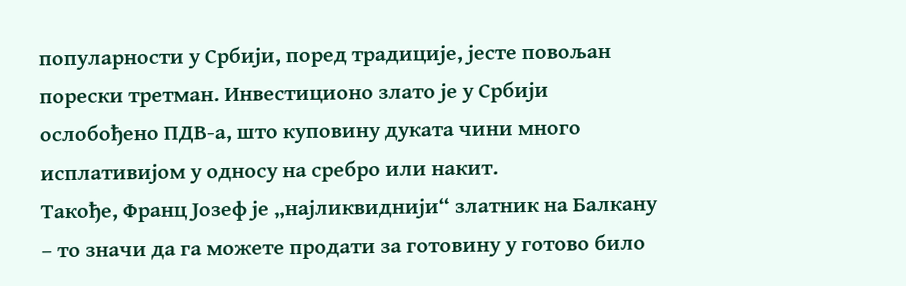популарности у Србији, поред традиције, јесте повољан порески третман. Инвестиционо злато је у Србији ослобођено ПДВ-а, што куповину дуката чини много исплативијом у односу на сребро или накит.
Такође, Франц Јозеф је „најликвиднији“ златник на Балкану – то значи да га можете продати за готовину у готово било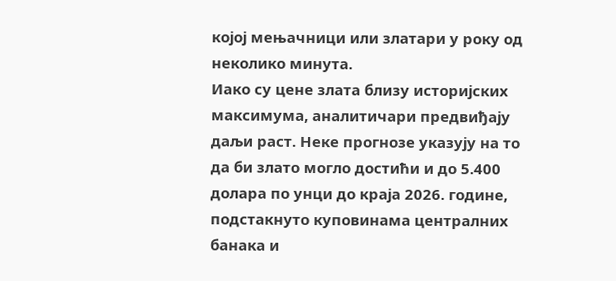којој мењачници или златари у року од неколико минута.
Иако су цене злата близу историјских максимума, аналитичари предвиђају даљи раст. Неке прогнозе указују на то да би злато могло достићи и до 5.400 долара по унци до краја 2026. године, подстакнуто куповинама централних банака и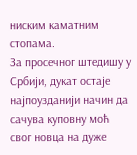ниским каматним стопама.
За просечног штедишу у Србији, дукат остаје најпоузданији начин да сачува куповну моћ свог новца на дуже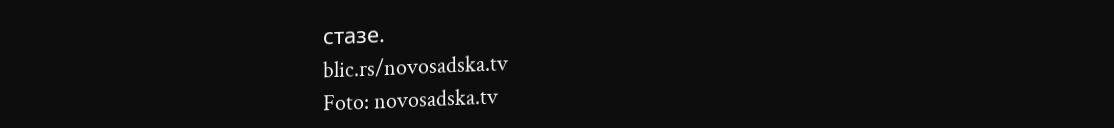стазе.
blic.rs/novosadska.tv
Foto: novosadska.tv